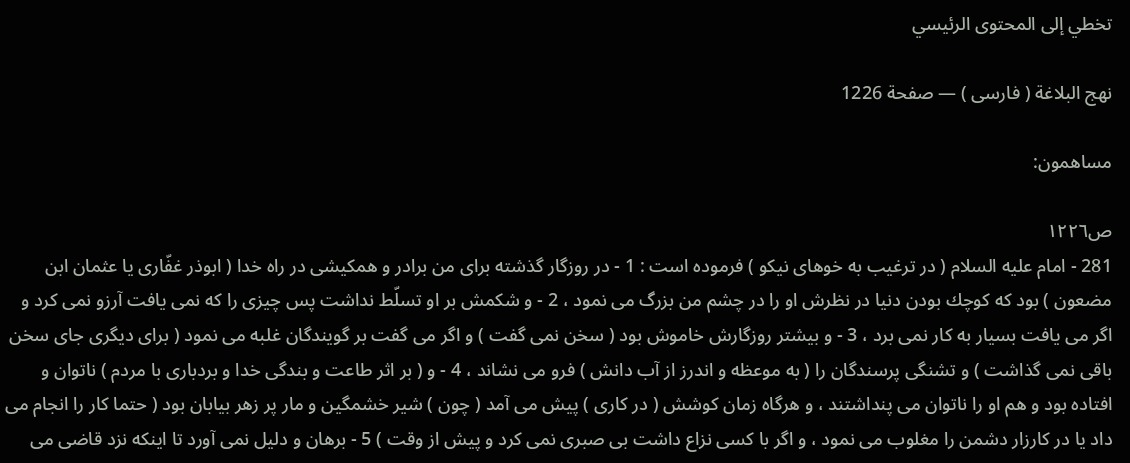تخطي إلى المحتوى الرئيسي

نهج البلاغة ( فارسى ) — صفحة 1226

مساهمون:

ص١٢٢٦
281 - امام عليه السلام ( در ترغيب به خوهاى نيكو ) فرموده است : 1 - در روزگار گذشته براى من برادر و همكيشى در راه خدا ( ابوذر غفّارى يا عثمان ابن مضعون ) بود كه كوچك بودن دنيا در نظرش او را در چشم من بزرگ مى نمود ، 2 - و شكمش بر او تسلّط نداشت پس چيزى را كه نمى يافت آرزو نمى كرد و اگر مى يافت بسيار به كار نمى برد ، 3 - و بيشتر روزگارش خاموش بود ( سخن نمى گفت ) و اگر مى گفت بر گويندگان غلبه مى نمود ( براى ديگرى جاى سخن باقى نمى گذاشت ) و تشنگى پرسندگان را ( به موعظه و اندرز از آب دانش ) فرو مى نشاند ، 4 - و ( بر اثر طاعت و بندگى خدا و بردبارى با مردم ) ناتوان و افتاده بود و هم او را ناتوان مى پنداشتند ، و هرگاه زمان كوشش ( در كارى ) پيش مى آمد ( چون ) شير خشمگين و مار پر زهر بيابان بود ( حتما كار را انجام مى داد يا در كارزار دشمن را مغلوب مى نمود ، و اگر با كسى نزاع داشت بى صبرى نمى كرد و پيش از وقت ) 5 - برهان و دليل نمى آورد تا اينكه نزد قاضى مى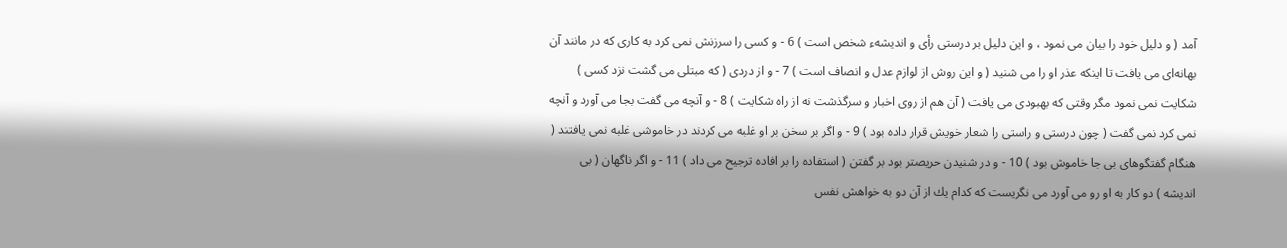آمد ( و دليل خود را بيان مى نمود ، و اين دليل بر درستى رأى و انديشهء شخص است ) 6 - و كسى را سرزنش نمى كرد به كارى كه در مانند آن بهانه‌اى مى يافت تا اينكه عذر او را مى شنيد ( و اين روش از لوازم عدل و انصاف است ) 7 - و از دردى ( كه مبتلى مى گشت نزد كسى ) شكايت نمى نمود مگر وقتى كه بهبودى مى يافت ( آن هم از روى اخبار و سرگذشت نه از راه شكايت ) 8 - و آنچه مى گفت بجا مى آورد و آنچه نمى كرد نمى گفت ( چون درستى و راستى را شعار خويش قرار داده بود ) 9 - و اگر بر سخن بر او غلبه مى كردند در خاموشى غلبه نمى يافتند ( هنگام گفتگوهاى بى جا خاموش بود ) 10 - و در شنيدن حريصتر بود بر گفتن ( استفاده را بر افاده ترجيح مى داد ) 11 - و اگر ناگهان ( بى انديشه ) دو كار به او رو مى آورد مى نگريست كه كدام يك از آن دو به خواهش نفس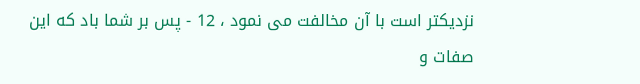نزديكتر است با آن مخالفت مى نمود ، 12 - پس بر شما باد كه اين صفات و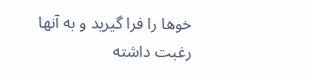خوها را فرا گيريد و به آنها رغبت داشته